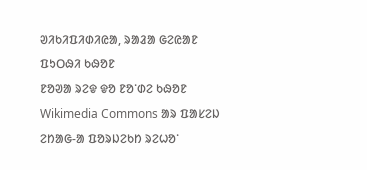ᱣᱤᱠᱤᱯᱤᱰᱤᱭᱟ, ᱨᱟᱲᱟ ᱜᱮᱭᱟᱱ ᱯᱩᱛᱷᱤ ᱠᱷᱚᱱ
ᱱᱚᱣᱟ ᱨᱮᱫ ᱫᱚ ᱱᱚᱸᱰᱮ ᱠᱷᱚᱱ Wikimedia Commons ᱟᱨ ᱯᱟᱥᱮᱡ ᱮᱴᱟᱜ-ᱟ ᱯᱚᱨᱡᱮᱠᱴ ᱨᱮᱦᱚᱸ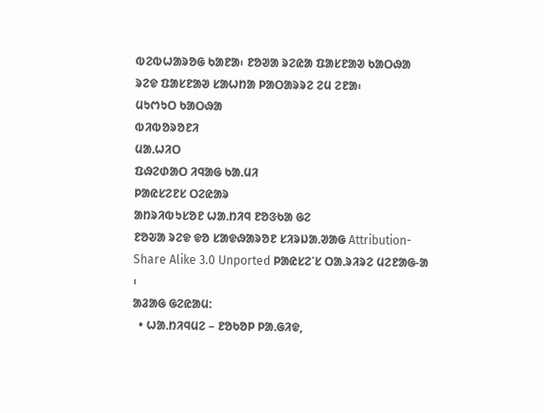ᱵᱮᱵᱦᱟᱨᱚᱜ ᱠᱟᱱᱟ᱾ ᱱᱚᱣᱟ ᱨᱮᱭᱟ ᱯᱟᱥᱱᱟᱣ ᱠᱟᱛᱷᱟ ᱨᱮᱫ ᱯᱟᱥᱱᱟᱣ ᱥᱟᱦᱴᱟ ᱞᱟᱛᱟᱨᱨᱮ ᱮᱢ ᱮᱱᱟ᱾
ᱢᱩᱬᱩᱛ ᱠᱟᱛᱷᱟ
ᱵᱤᱵᱚᱨᱚᱱᱤ
ᱢᱟᱹᱦᱤᱛ
ᱯᱷᱮᱰᱟᱛ ᱤᱧᱟᱜ ᱠᱟᱹᱢᱤ
ᱞᱟᱭᱥᱮᱱᱥ ᱛᱮᱭᱟᱨ
ᱟᱴᱨᱤᱵᱩᱥᱚᱱ ᱦᱟᱹᱴᱤᱧ ᱱᱚᱝᱠᱟ ᱜᱮ
ᱱᱚᱶᱟ ᱨᱮᱫ ᱫᱚ ᱥᱟᱫᱷᱟᱨᱚᱱ ᱥᱤᱨᱡᱟᱹᱣᱟᱜ Attribution-Share Alike 3.0 Unported ᱞᱟᱭᱥᱮᱸᱥ ᱛᱟᱹᱨᱤᱨᱮ ᱢᱮᱱᱟᱜ-ᱟ ᱾
ᱟᱲᱟᱜ ᱜᱮᱭᱟᱢ:
  • ᱦᱟᱹᱴᱤᱧᱢᱮ – ᱱᱚᱠᱚᱞ ᱞᱟᱹᱜᱤᱫ,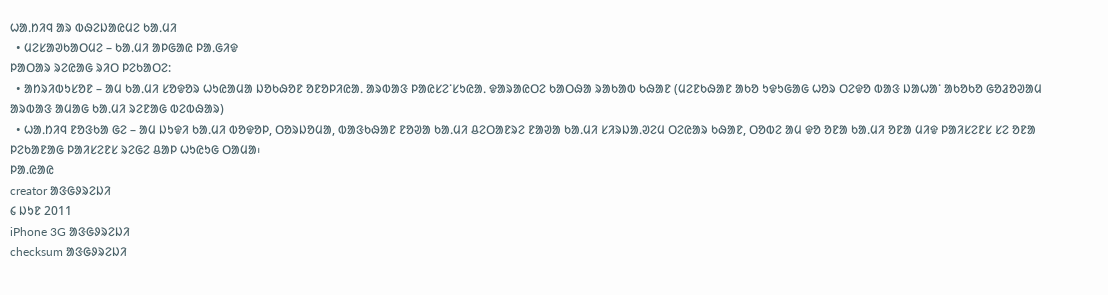ᱦᱟᱹᱴᱤᱧ ᱟᱨ ᱵᱷᱮᱡᱟᱭᱢᱮ ᱠᱟᱹᱢᱤ
  • ᱢᱮᱥᱟᱣᱠᱟᱛᱢᱮ – ᱠᱟᱹᱢᱤ ᱟᱞᱜᱟᱭ ᱞᱟᱹᱜᱤᱫ
ᱞᱟᱛᱟᱨ ᱨᱮᱭᱟᱜ ᱨᱤᱛ ᱞᱮᱠᱟᱛᱮ:
  • ᱟᱴᱨᱤᱵᱩᱥᱚᱱ – ᱟᱢ ᱠᱟᱹᱢᱤ ᱥᱚᱫᱚᱨ ᱦᱩᱭᱟᱢᱟ ᱡᱚᱠᱷᱚᱱ ᱚᱱᱚᱞᱤᱭᱟᱹ ᱟᱨᱵᱟᱝ ᱞᱟᱭᱥᱮᱸᱥᱩᱭᱟᱹ ᱫᱟᱨᱟᱭᱛᱮ ᱠᱟᱛᱷᱟ ᱨᱟᱠᱟᱵ ᱠᱷᱟᱱ (ᱢᱮᱱᱠᱷᱟᱱ ᱟᱠᱚ ᱩᱫᱩᱜᱟᱜ ᱦᱚᱨ ᱛᱮᱫᱚ ᱵᱟᱝ ᱡᱟᱦᱟᱸ ᱟᱠᱚᱠᱚ ᱜᱚᱲᱚᱣᱟᱢ ᱟᱨᱵᱟᱝ ᱟᱢᱟᱜ ᱠᱟᱹᱢᱤ ᱨᱮᱱᱟᱜ ᱵᱮᱵᱷᱟᱨ)
  • ᱦᱟᱹᱴᱤᱧ ᱱᱚᱝᱠᱟ ᱜᱮ – ᱟᱢ ᱡᱩᱫᱤ ᱠᱟᱹᱢᱤ ᱵᱚᱫᱚᱞ, ᱛᱚᱨᱡᱚᱢᱟ, ᱵᱟᱝᱠᱷᱟᱱ ᱱᱚᱣᱟ ᱠᱟᱹᱢᱤ ᱪᱮᱛᱟᱱᱨᱮ ᱱᱟᱣᱟ ᱠᱟᱹᱢᱤ ᱥᱤᱨᱡᱟᱹᱣᱮᱢ ᱛᱮᱭᱟᱨ ᱠᱷᱟᱱ, ᱛᱚᱵᱮ ᱟᱢ ᱫᱚ ᱚᱱᱟ ᱠᱟᱹᱢᱤ ᱚᱱᱟ ᱢᱤᱫ ᱞᱟᱤᱥᱮᱱᱥ ᱥᱮ ᱚᱱᱟ ᱞᱮᱠᱟᱱᱟᱜ ᱞᱟᱤᱥᱮᱱᱥ ᱨᱮᱜᱮ ᱪᱟᱞ ᱦᱩᱭᱩᱜ ᱛᱟᱢᱟ᱾
ᱞᱟ.ᱭᱟᱭ
creator ᱟᱝᱜᱽᱨᱮᱡᱤ
᱔ ᱡᱩᱱ 2011
iPhone 3G ᱟᱝᱜᱽᱨᱮᱡᱤ
checksum ᱟᱝᱜᱽᱨᱮᱡᱤ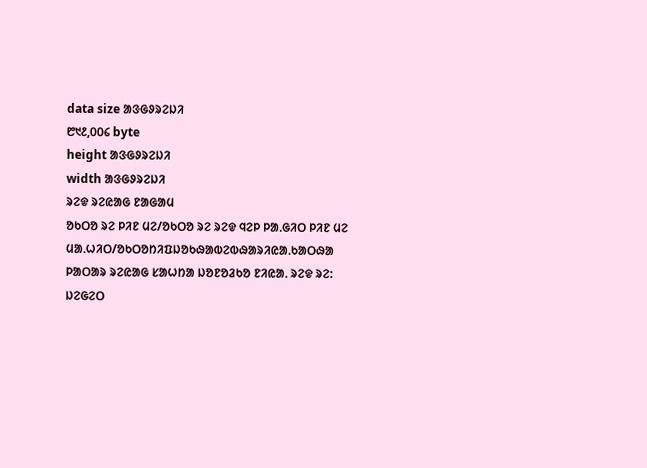data size ᱟᱝᱜᱽᱨᱮᱡᱤ
᱘᱑᱒,᱐᱐᱔ byte
height ᱟᱝᱜᱽᱨᱮᱡᱤ
width ᱟᱝᱜᱽᱨᱮᱡᱤ
ᱨᱮᱫ ᱨᱮᱭᱟᱜ ᱱᱟᱜᱟᱢ
ᱚᱠᱛᱚ ᱨᱮ ᱞᱤᱱ ᱢᱮ/ᱚᱠᱛᱚ ᱨᱮ ᱨᱮᱫ ᱧᱮᱞ ᱞᱟᱹᱜᱤᱛ ᱞᱤᱱ ᱢᱮ
ᱢᱟᱹᱦᱤᱛ/ᱚᱠᱛᱚᱴᱤᱯᱡᱚᱠᱷᱟᱵᱮᱵᱷᱟᱨᱤᱭᱟᱹᱠᱟᱛᱷᱟ
ᱞᱟᱛᱟᱨ ᱨᱮᱭᱟᱜ ᱥᱟᱦᱴᱟ ᱡᱚᱱᱚᱲᱠᱚ ᱱᱤᱭᱟᱹ ᱨᱮᱫ ᱨᱮ:
ᱡᱮᱜᱮᱛ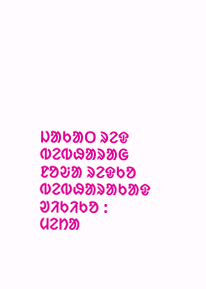ᱡᱟᱠᱟᱛ ᱨᱮᱫ ᱵᱮᱵᱷᱟᱨᱟᱜ
ᱱᱚᱶᱟ ᱨᱮᱫᱠᱚ ᱵᱮᱵᱷᱟᱨᱟᱠᱟᱫ ᱣᱤᱠᱤᱠᱚ :
ᱢᱮᱴᱟ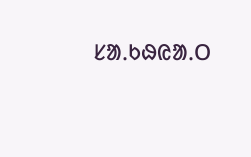ᱥᱟᱹᱠᱷᱭᱟᱹᱛ